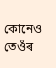কোনেও তেওঁৰ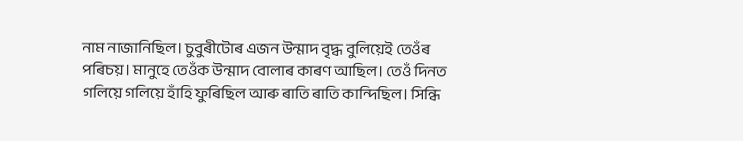নাম নাজানিছিল। চুবুৰীটোৰ এজন উন্মাদ বৃদ্ধ বুলিয়েই তেওঁৰ পৰিচয়। মানুহে তেওঁক উন্মাদ বোলাৰ কাৰণ আছিল। তেওঁ দিনত গলিয়ে গলিয়ে হাঁহি ফুৰিছিল আৰু ৰাতি ৰাতি কান্দিছিল। সিন্ধি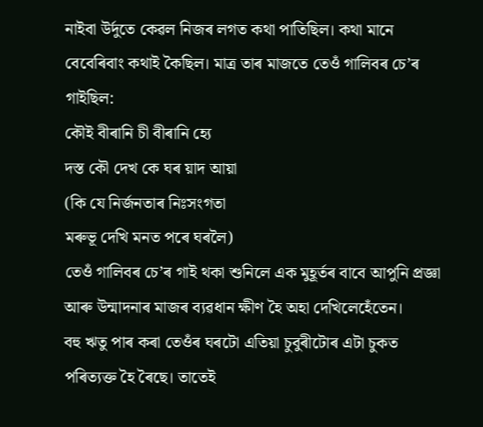নাইবা উৰ্দুতে কেৱল নিজৰ লগত কথা পাতিছিল। কথা মানে বেবেৰিবাং কথাই কৈছিল। মাত্ৰ তাৰ মাজতে তেওঁ গালিবৰ চে’ৰ গাইছিল:
কৌই বীৰানি চী বীৰানি হ্যে
দস্ত কৌ দেখ কে ঘৰ য়াদ আয়া
(কি যে নিৰ্জনতাৰ নিঃসংগতা
মৰুভূ দেখি মনত পৰে ঘৰলৈ)
তেওঁ গালিবৰ চে’ৰ গাই থকা শুনিলে এক মুহূৰ্তৰ বাবে আপুনি প্ৰজ্ঞা আৰু উন্মাদনাৰ মাজৰ ব্যৱধান ক্ষীণ হৈ অহা দেখিলেহেঁতেন।
বহু ঋতু পাৰ কৰা তেওঁৰ ঘৰটো এতিয়া চুবুৰীটোৰ এটা চুকত পৰিত্যক্ত হৈ ৰৈছে। তাতেই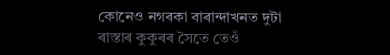কোনেও নগৰকা বাৰান্দাখনত দুটা ৰাস্তাৰ কুকুৰৰ সৈতে তেওঁ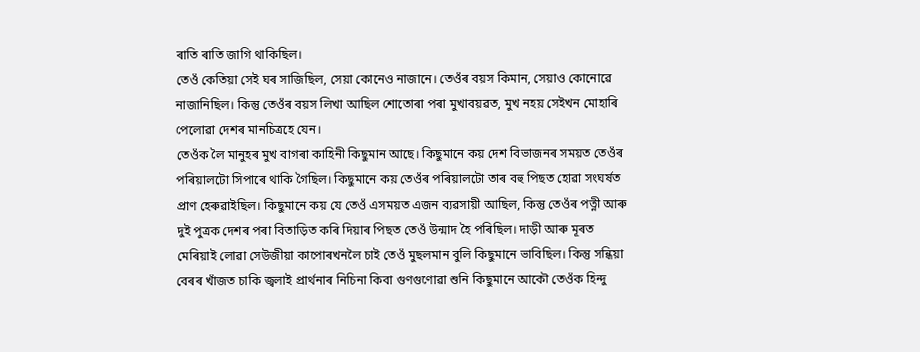ৰাতি ৰাতি জাগি থাকিছিল।
তেওঁ কেতিয়া সেই ঘৰ সাজিছিল, সেয়া কোনেও নাজানে। তেওঁৰ বয়স কিমান, সেয়াও কোনোৱে নাজানিছিল। কিন্তু তেওঁৰ বয়স লিখা আছিল শোতোৰা পৰা মুখাবয়ৱত, মুখ নহয় সেইখন মোহাৰি পেলোৱা দেশৰ মানচিত্ৰহে যেন।
তেওঁক লৈ মানুহৰ মুখ বাগৰা কাহিনী কিছুমান আছে। কিছুমানে কয় দেশ বিভাজনৰ সময়ত তেওঁৰ পৰিয়ালটো সিপাৰে থাকি গৈছিল। কিছুমানে কয় তেওঁৰ পৰিয়ালটো তাৰ বহু পিছত হোৱা সংঘৰ্ষত প্ৰাণ হেৰুৱাইছিল। কিছুমানে কয় যে তেওঁ এসময়ত এজন ব্যৱসায়ী আছিল, কিন্তু তেওঁৰ পত্নী আৰু দুই পুত্ৰক দেশৰ পৰা বিতাড়িত কৰি দিয়াৰ পিছত তেওঁ উন্মাদ হৈ পৰিছিল। দাড়ী আৰু মূৰত মেৰিয়াই লোৱা সেউজীয়া কাপোৰখনলৈ চাই তেওঁ মুছলমান বুলি কিছুমানে ভাবিছিল। কিন্তু সন্ধিয়া বেৰৰ খাঁজত চাকি জ্বলাই প্ৰাৰ্থনাৰ নিচিনা কিবা গুণগুণোৱা শুনি কিছুমানে আকৌ তেওঁক হিন্দু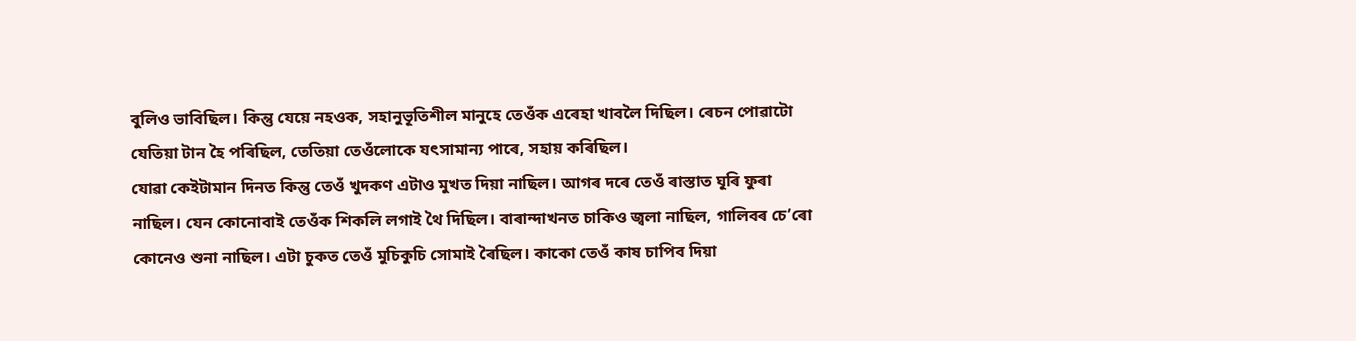বুলিও ভাবিছিল। কিন্তু যেয়ে নহওক, সহানুভূতিশীল মানুহে তেওঁক এৰেহা খাবলৈ দিছিল। ৰেচন পোৱাটো যেতিয়া টান হৈ পৰিছিল, তেতিয়া তেওঁলোকে যৎসামান্য পাৰে, সহায় কৰিছিল।
যোৱা কেইটামান দিনত কিন্তু তেওঁ খুদকণ এটাও মুখত দিয়া নাছিল। আগৰ দৰে তেওঁ ৰাস্তাত ঘূৰি ফুৰা নাছিল। যেন কোনোবাই তেওঁক শিকলি লগাই থৈ দিছিল। বাৰান্দাখনত চাকিও জ্বলা নাছিল, গালিবৰ চে’ৰো কোনেও শুনা নাছিল। এটা চুকত তেওঁ মুচিকুচি সোমাই ৰৈছিল। কাকো তেওঁ কাষ চাপিব দিয়া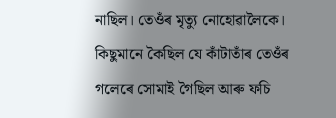নাছিল। তেওঁৰ মৃত্যু নোহোৱালৈকে। কিছুমানে কৈছিল যে কাঁটাতাঁৰ তেওঁৰ গলেৰে সোমাই গৈছিল আৰু ফচি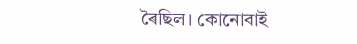ৰৈছিল। কোনোবাই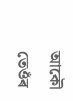আকৌ তেওঁৰ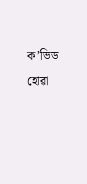ক’ভিড হোৱা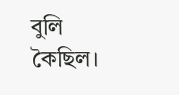বুলি কৈছিল।